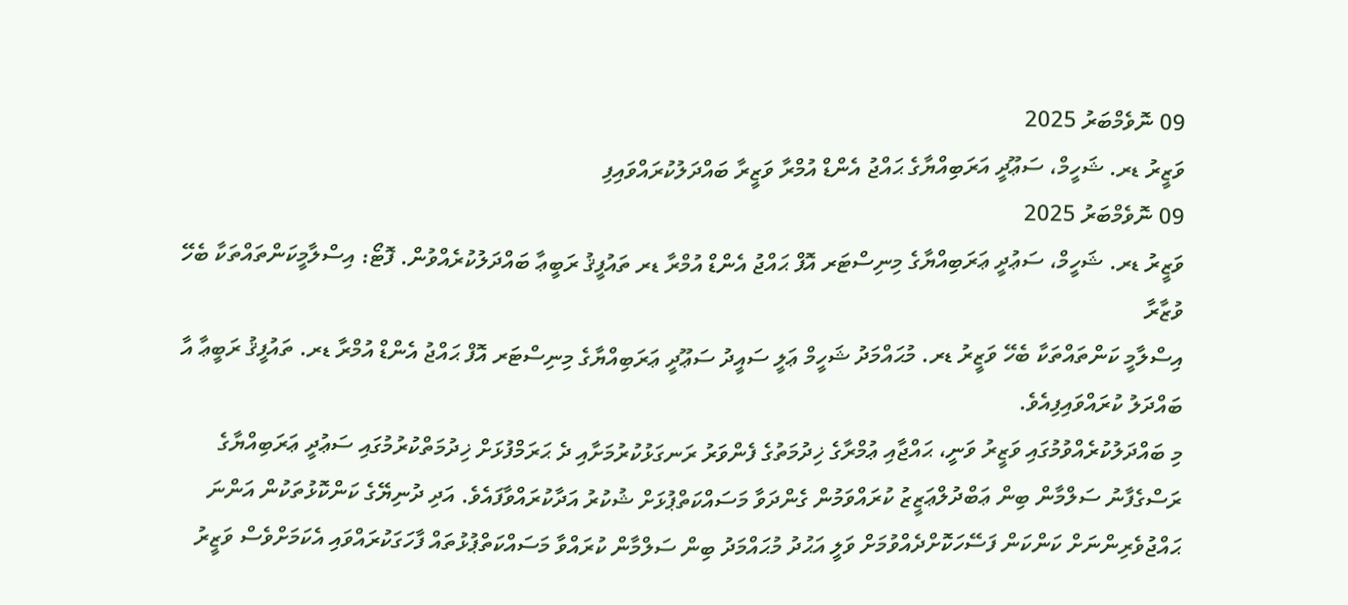09 ނޮވެމްބަރު 2025
ވަޒީރު ޑރ. ޝަހީމް، ސަޢޫދީ އަރަބިއްޔާގެ ޙައްޖު އެންޑް އުމްރާ ވަޒީރާ ބައްދަލުކުރައްވައިފި
09 ނޮވެމްބަރު 2025
ވަޒީރު ޑރ. ޝަހީމް، ސަޢުދީ ޢަރަބިއްޔާގެ މިނިސްޓަރ އޮފް ޙައްޖު އެންޑް އުމްރާ ޑރ ތައުފީޤު ރަބީޢާ ބައްދަލުކުރެއްވުން. ފޮޓޯ: އިސްލާމީކަންތައްތަކާ ބެހޭ ވުޒާރާ
އިސްލާމީ ކަންތައްތަކާ ބެހޭ ވަޒީރު ޑރ. މުޙައްމަދު ޝަހީމް ޢަލީ ސައީދު ސަޢޫދީ ޢަރަބިއްޔާގެ މިނިސްޓަރ އޮފް ޙައްޖު އެންޑް އުމްރާ ޑރ. ތައުފީޤު ރަބީޢާ އާ ބައްދަލު ކުރައްވައިފިއެވެ.
މި ބައްދަލުކުރެއްވުމުގައި ވަޒީރު ވަނީ، ޙައްޖާއި ޢުމްރާގެ ޚިދުމަތުގެ ފެންވަރު ރަނގަޅުކުރުމަށާއި ދެ ޙަރަމްފުޅަށް ޚިދުމަތްކުރުމުގައި ސަޢުދީ ޢަރަބިއްޔާގެ ރަސްގެފާނު ސަލްމާން ބިން ޢަބްދުލްޢަޒީޒު ކުރައްވަމުން ގެންދަވާ މަސައްކަތްޕުޅަށް ޝުކުރު އަދާކުރައްވާފައެވެ. އަދި ދުނިޔޭގެ ކަންކޮޅުތަކުން އަންނަ ޙައްޖުވެރިންނަށް ކަންކަން ފަސޭހަކޮށްދެއްވުމަށް ވަލީ އަޙުދު މުޙައްމަދު ބިން ސަލްމާން ކުރައްވާ މަސައްކަތްޕުޅުތައް ފާހަގަކުރައްވައި އެކަމަށްވެސް ވަޒީރު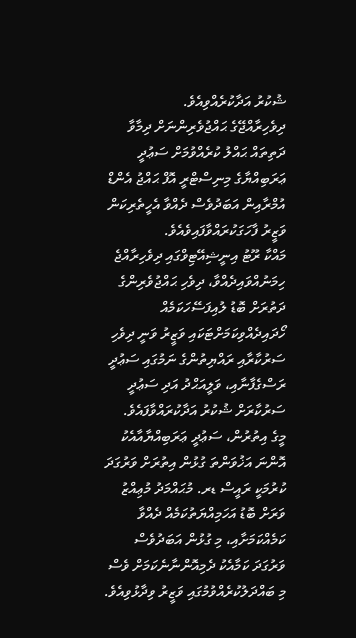ޝުކުރު އަދާކުރެއްވިއެވެ.
ދިވެހިރާއްޖޭގެ ޙައްޖުވެރިންނަށް ދިމާވާ ދަތިތައް ޙައްލު ކުރެއްވުމަށް ސަޢުދީ ޢަރަބިއްޔާގެ މިނިސްޓްރީ އޮފް ޙައްޖު އެންޑް އުމްރާއިން އަބަދުވެސް ދެއްވާ އެހީތެރިކަން ވަޒީރު ފާހަގަކުރައްވާފައިވެއެވެ.
މައްކާ ރޫޓު އިނީޝިއޭޓިވްގައި ދިވެހިރާއްޖެ ހިމަނުއްވައިދެއްވާ، ދިވެހި ޙައްޖުވެރިންގެ ދަތުރަށް ބޮޑު ލުއިފަސޭހަކަމެއް ހޯދައިދެއްވިކަމަށްޓަކައި ވަޒީރު ވަނީ ދިވެހި ސަރުކާރާއި ރައްޔިތުންގެ ނަމުގައި ސަޢުދީ ރަސްގެފާނާއި، ވަލީއަޙްދު އަދި ސަޢުދީ ސަރުކާރަށް ޝުކުރު އަދާކުރައްވާފައެވެ.
މީގެ އިތުރުން، ސަޢުދީ ޢަރަބިއްޔާއާއެކު އޮންނަ އަޚުވަންތަ ގުޅުން އިތުރަށް ވަރުގަދަ ކުރުމަކީ ރައީސް ޑރ. މުޙައްމަދު މުޢިއްޒު ވަރަށް ބޮޑު އަހަމިއްޔަތުކަމެއް ދެއްވާ ކަމެއްކަމަށާއި، މި ގުޅުން އަބަދުވެސް ވަރުގަދަ ކަމާއެކު ދެމިއޮންނާނެކަމަށް ވެސް މި ބައްދަލުކުރެއްވުމުގައި ވަޒީރު ވިދާޅުވިއެވެ.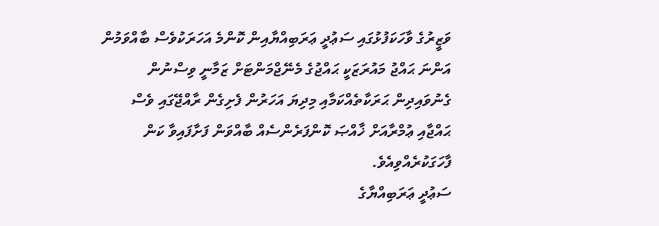ވަޒީރުގެ ވާހަކަފުޅުގައި ސަޢުދީ ޢަރަބިއްޔާއިން ކޮންމެ އަހަރަކުވެސް ބާއްވަމުން އަންނަ ޙައްޖު މައުރަޒަކީ ޙައްޖުގެ މެނޭޖްމަންޓަށް ޒަމާނީ ވިސްނުން ގެނުވައިދިން ޙަރަކާތެއްކަމާއި މިދިޔަ އަހަރުން ފެށިގެން ރާއްޖޭގައި ވެސް ޙައްޖާއި ޢުމްރާއަށް ޚާއްޞަ ކޮންފަރެންސެއް ބާއްވަން ފަށާފައިވާ ކަން ފާހަގަކުރެއްވިއެވެ.
ސަޢުދީ ޢަރަބިއްޔާގެ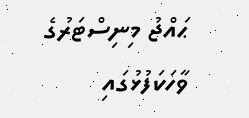ޙައްޖު މިނިސްޓަރުގެ ވާހަކަފުޅުގައި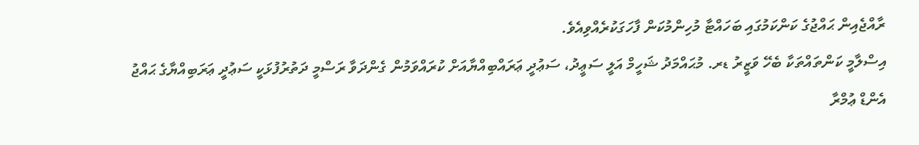ރާއްޖެއިން ޙައްޖުގެ ކަންކަމުގައި ބަހައްޓާ މުހިންމުކަން ފާހަގަކުރެއްވިއެވެ.
އިސްލާމީ ކަންތައްތަކާ ބެހޭ ވަޒީރު ޑރ. މުޙައްމަދު ޝަހީމް އަލީ ސަޢީދު، ސަޢުދީ ޢަރައްބިއްޔާއަށް ކުރައްވަމުން ގެންދަވާ ރަސްމީ ދަތުރުފުޅަކީ ސަޢުދީ ޢަރަބިއްޔާގެ ޙައްޖު އެންޑް ޢުމްރާ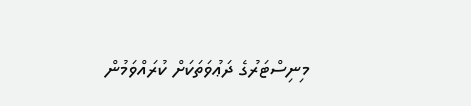މިނިސްޓަރުގެ ދަޢުވަތަކަށް ކުރައްވަމުން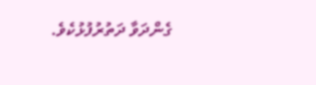ގެންދަވާ ދަތުރުފުޅުކެވެ.